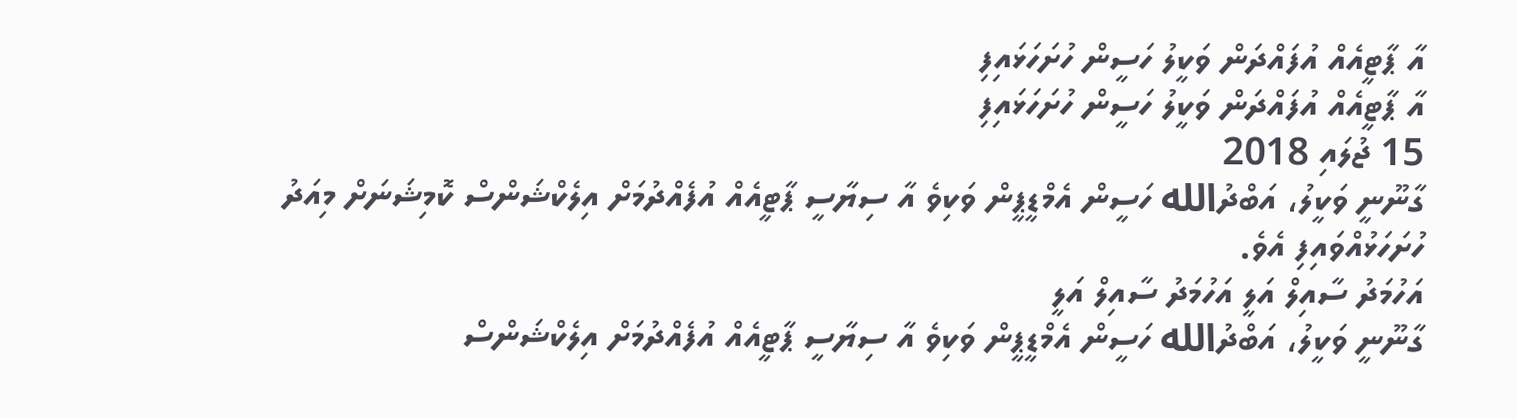އާ ޕާޓީއެއް އުފައްދަން ވަކީލު ހަސީން ހުށަހަޅައިފި
އާ ޕާޓީއެއް އުފައްދަން ވަކީލު ހަސީން ހުށަހަޅައިފި
15 ޖުލައި 2018
ގާނޫނީ ވަކީލު، އަބްދުالله ހަސީން އެމްޑީޕީން ވަކިވެ އާ ސިޔާސީ ޕާޓީއެއް އުފެއްދުމަށް އިލެކްޝަންސް ކޮމިޝަނަށް މިއަދު ހުށަހަޅުއްވައިފި އެވެ.
އަހުމަދު ސާއިލް އަލީ އަހުމަދު ސާއިލް އަލީ
ގާނޫނީ ވަކީލު، އަބްދުالله ހަސީން އެމްޑީޕީން ވަކިވެ އާ ސިޔާސީ ޕާޓީއެއް އުފެއްދުމަށް އިލެކްޝަންސް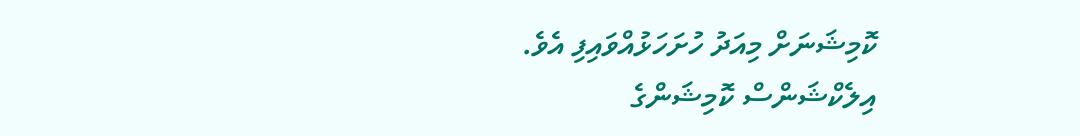ކޮމިޝަނަށް މިއަދު ހުށަހަޅުއްވައިފި އެވެ.
އިލެކްޝަންސް ކޮމިޝަންގެ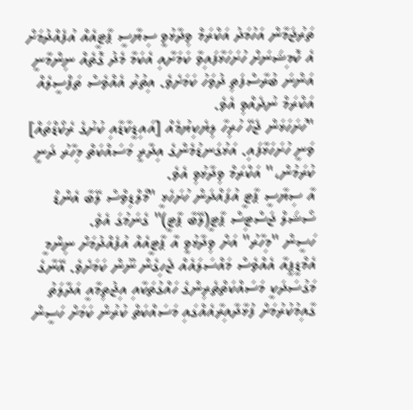ތަރުޖަމާން އަހުމަދު އަކްރަމް ވިދާޅުވީ ސިޔާސީ ޕާޓީއެއް އުފެއްދުމަށް އެ ކޮމިޝަނަށް ހުށަހަޅާފައިވާ ކަމަށާއި އެކަމާ މެދު ގޮތެއް ނިންމާނީ އަންނަ ބުރާސްފަތި ދުވަހު ކަމަށެވެ. އިތުރު އެއްވެސް ތަފްސީލެއް އަކްރަމް ނުދެއްވި އެވެ.
"ހުށަހަޅަން ޖެހޭ ހުރިހާ ލިޔެކިޔުމެއް [އައިޑީކާޑާއި ކުށުގެ ރެކޯޑްތައް] ވަނީ ހުށަހަޅާފައި. އަޅުގަނޑުމެންގެ އިދާރީ މަސައްކަތް މިހާރު ދަނީ ކުރަމުން،" އަކްރަމް ވިދާޅުވި އެވެ.
އާ ސިޔާސީ ޕާޓީ އުފައްދަން ހުށަހެޅީ "މޯލްޑިވްސް ލޭބާ އެންޑް ސޯޝަލް ޖަސްޓިސް ޕާޓީ(ލޭބާ ޕާޓީ)" ގެނަމުގަ އެވެ.
ހަސީން "މިހާރު" އަށް ވިދާޅުވީ އާ ޕާޓީއެއް އުފެއްދުމަށް ނިންމީ އެމްޑީޕީއާ އެއްވެސް މައްސަލައެއް ޖެހިގެން ނޫން ކަމަށެވެ. އޭނާގެ މަގުސަދަކީ މަސައްކަތްތެރިންގެ ހައްގުތަކާއި އިޖުތިމާއީ އަދާލަތު ގާއިމުކުރުމަށް ފުޅާދާއިރާއެއްގައި މަސައްކަތް ކުރުން ކަމަށް ހަސީން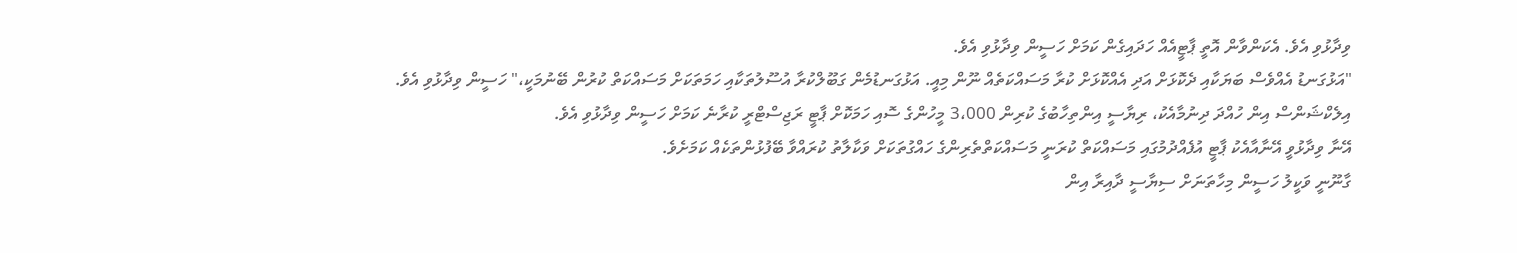ވިދާޅުވި އެވެ. އެކަންވާން އޮތީ ޕާޓީއެއް ހަދައިގެން ކަމަށް ހަސީން ވިދާޅުވި އެވެ.
"އަޅުގަނޑު އެއްވެސް ބަޔަކާއި ދެކޮޅަށް އަދި އެއްކޮޅަށް ކުރާ މަސައްކަތެއް ނޫން މިއީ. އަޅުގަނޑުމެން ގަބޫލްކުރާ އުސޫލުތަކާއި ހަމަތަކަށް މަސައްކަތް ކުރުން ބޭނުމަކީ،" ހަސީން ވިދާޅުވި އެވެ.
އިލެކްޝަންސް އިން ހުއްދަ ދިނުމާއެކު، ރިޔާސީ އިންތިހާބުގެ ކުރިން 3،000 މީހުންގެ ސޮއި ހަމަކޮށް ޕާޓީ ރަޖިސްޓްރީ ކުރާނެ ކަމަށް ހަސީން ވިދާޅުވި އެވެ.
އޭނާ ވިދާޅުވީ އޭނާއާއެކު ޕާޓީ އުފެއްދުމުގައި މަސައްކަތް ކުރަނީ މަސައްކަތްތެރިންގެ ހައްގުތަކަށް ވަކާލާތު ކުރައްވާ ބޭފުޅުންތަކެއް ކަމަށެވެ.
ގާނޫނީ ވަކީލު ހަސީން މިހާތަނަށް ސިޔާސީ ދާއިރާ އިން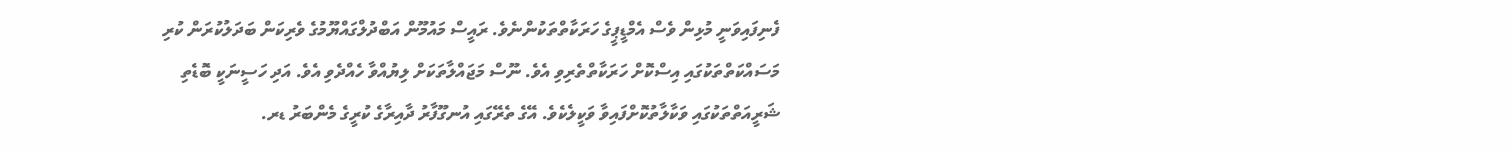ފެނިފައިވަނީ މުޅިން ވެސް އެމްޑީޕީގެ ހަރަކާތްތަކުންނެވެ. ރައީސް މައުމޫން އަބްދުލްގައްޔޫމުގެ ވެރިކަން ބަދަލުކުރަން ކުރި މަސައްކަތްތަކުގައި އިސްކޮށް ހަރަކާތްތެރިވި އެވެ. ނޫސް މަޖައްލާތަކަށް ލިޔުއްވާ ހެއްދެވި އެވެ. އަދި ހަސީނަކީ ބޮޑެތި ޝަރީއަތްތަކުގައި ވަކާލާތުކޮށްފައިވާ ވަކީލެކެވެ. އޭގެ ތެރޭގައި އުނގޫފާރު ދާއިރާގެ ކުރީގެ މެންބަރު ޑރ.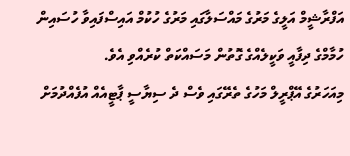އަފްރާޝީމް އަލީގެ މަރުގެ މައްސަލާގައި މަރުގެ ހުކުމް އައިސްފައިވާ ހުސައިން ހުމާމްގެ ދިފާއީ ވަކީލެއްގެ ގޮތުން މަސައްކަތް ކުރެއްވި އެވެ.
މިއަހަރުގެ އޭޕްރީލް މަހުގެ ތެރޭގައި ވެސް ދެ ސިޔާސީ ޕާޓީއެއް އުފެއްދުމަށް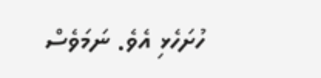ހުށަހެޅި އެވެ. ނަމަވެސް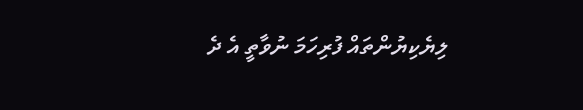ލިޔެކިޔުންތައް ފުރިހަމަ ނުވާތީ އެ ދެ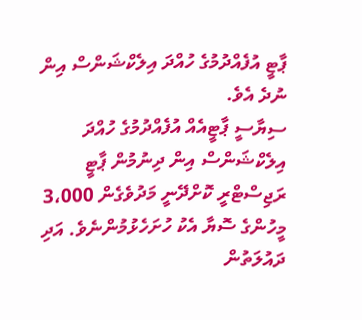ޕާޓީ އުފެއްދުމުގެ ހުއްދަ އިލެކްޝަންސް އިން ނުދެ އެވެ.
ސިޔާސީ ޕާޓީއެއް އުފެއްދުމުގެ ހުއްދަ އިލެކްޝަންސް އިން ދިނުމުން ޕާޓީ ރަޖިސްޓްރީ ކޮށްދޭނީ މަދުވެގެން 3،000 މީހުންގެ ސޮޔާ އެކު ހުށަހެޅުމުންނެވެ. އަދި ދައުލަތުން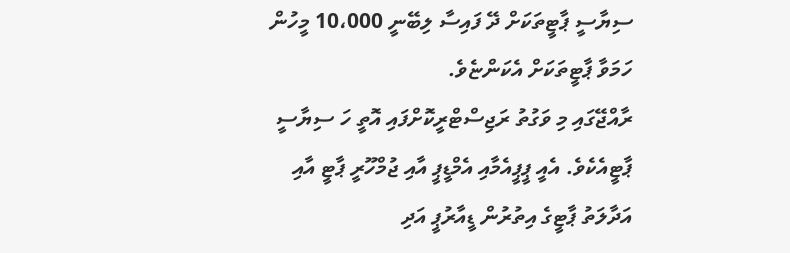ސިޔާސީ ޕާޓީތަކަށް ދޭ ފައިސާ ލިބޭނީ 10،000 މީހުން ހަމަވާ ޕާޓީތަކަށް އެކަންޏެވެ.
ރާއްޖޭގައި މި ވަގުތު ރަޖިސްޓްރީކޮށްފައި އޮތީ ހަ ސިޔާސީ ޕާޓީއެކެވެ. އެއީ ޕީޕީއެމާއި އެމްޑީޕީ އާއި ޖުމްހޫރީ ޕާޓީ އާއި އަދާލަތު ޕާޓީގެ އިތުރުން ޑީއާރުޕީ އަދި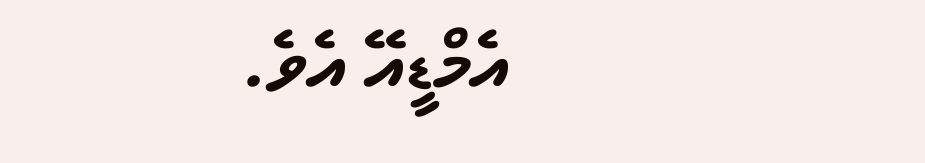އެމްޑީއޭ އެވެ.